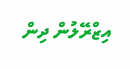އިޒްރޭލުން ދިން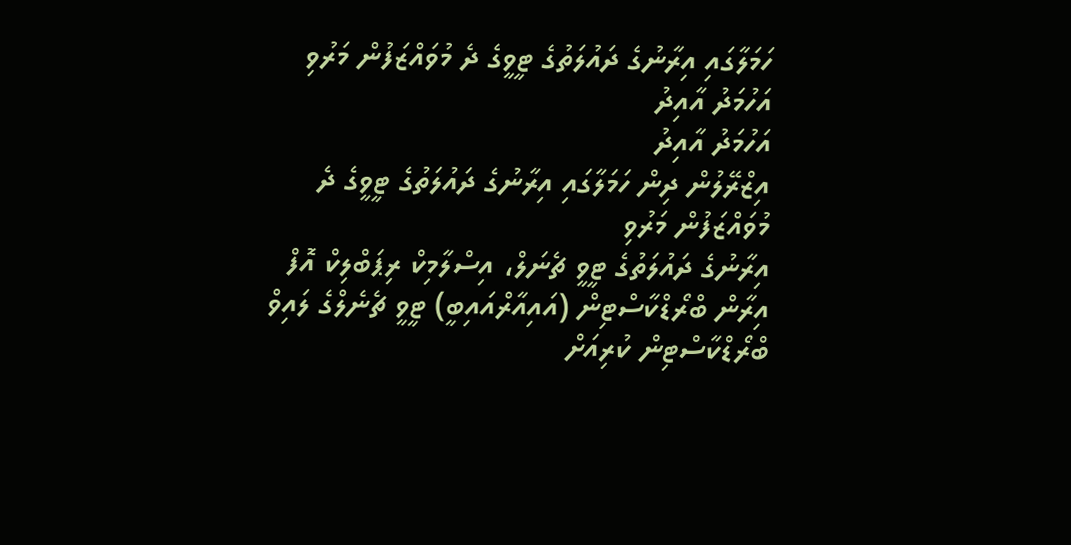ހަމަލާގައި އިރާނުގެ ދައުލަތުގެ ޓީވީގެ ދެ މުވައްޒަފުން މަރުވި
އަހުމަދު އާއިދު
އަހުމަދު އާއިދު
އިޒްރޭލުން ދިން ހަމަލާގައި އިރާނުގެ ދައުލަތުގެ ޓީވީގެ ދެ މުވައްޒަފުން މަރުވި
އިރާނުގެ ދައުލަތުގެ ޓީވީ ޗެނަލް، އިސްލާމިކް ރިޕަބްލިކް އޮފް އިރާން ބްރޯޑްކާސްޓިން (އައިއާރްއައިބީ) ޓީވީ ޗެނެލްގެ ލައިވް ބްރޯޑްކާސްޓިން ކުރިއަށް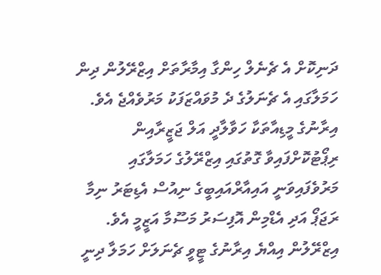ދަނިކޮށް އެ ޗެނެލް ހިންގާ އިމާރާތަށް އިޒްރޭލުން ދިން ހަމަލާގައި އެ ޗެނަލުގެ ދެ މުވައްޒަފަކު މަރުވެއްޖެ އެވެ.
އިރާނުގެ މީޑިއާތަކާ ހަވާލާދީ އަލް ޖަޒީރާއިން ރިޕޯޓުކޮށްފައިވާ ގޮތުގައި އިޒްރޭލުގެ ހަމަލާގައި މަރުވެފައިވަނީ އައިއާރްއައިބީގެ ނިއުސް އެޑިޓަރު ނިމާ ރަޖަޕޯ އަދި އެޑްމިން އޮފިސަރު މަސޫމާ އަޒީމީ އެވެ.
އިޒްރޭލުން އިއްޔެ އިރާނުގެ ޓީވީ ޗެނަލަށް ހަމަލާ ދިނީ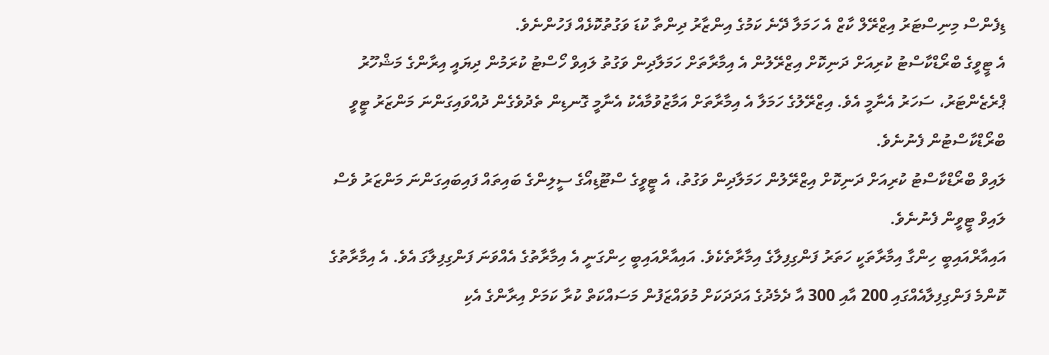ޑިފެންސް މިނިސްޓަރު އިޒްރޭލް ކާޒް އެ ހަމަލާ ދޭނެ ކަމުގެ އިންޒާރު ދިންތާ ކުޑަ ވަގުތުކޮޅެއް ފަހުންނެވެ.
އެ ޓީވީގެ ބްރޯޑްކާސްޓު ކުރިއަށް ދަނިކޮށް އިޒްރޭލުން އެ އިމާރާތަށް ހަމަލާދިން ވަގުތު ލައިވް ހޯސްޓު ކުރަމުން ދިޔައީ އިރާންގެ މަޝްހޫރު ޕްރެޒެންޓަރު، ސަހަރު އެނާމީ އެވެ. އިޒްރޭލުގެ ހަމަލާ އެ އިމާރާތަށް އަމާޒުވުމާއެކު އެނާމީ ގޮނޑިން ތެދުވެގެން ދުއްވައިގަންނަ މަންޒަރު ޓީވީ ބްރޯޑްކާސްޓުން ފެނުނެވެ.
ލައިވް ބްރޯޑްކާސްޓު ކުރިއަށް ދަނިކޮށް އިޒްރޭލުން ހަމަލާދިން ވަގުތު، އެ ޓީވީގެ ސްޓޫޑިއޯގެ ސީލިންގެ ބައިތައް ފައިބައިގަންނަ މަންޒަރު ވެސް ލައިވް ޓީވީން ފެނުނެވެ.
އައިއާރްއައިބީ ހިންގާ އިމާރާތަކީ ހަތަރު ފަންގިފިލާގެ އިމާރާތެކެވެ. އައިއާރްއައިބީ ހިންގަނީ އެ އިމާރާތުގެ އެއްވަނަ ފަންގިފިލާގަ އެވެ. އެ އިމާރާތުގެ ކޮންމެ ފަންގިފިލާއެއްގައި 200 އާއި 300 އާ ދެމެދުގެ އަދަދަކަށް މުވައްޒަފުން މަސައްކަތް ކުރާ ކަމަށް އިރާންގެ އެކި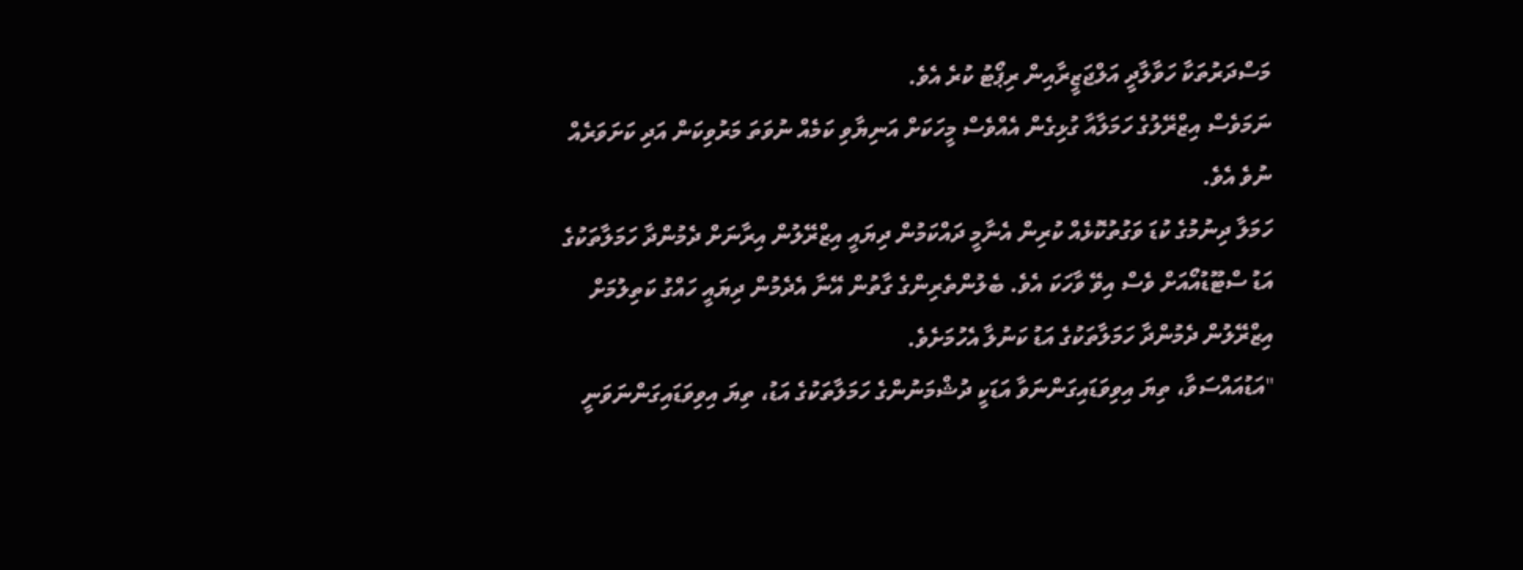މަސްދަރުތަކާ ހަވާލާދީ އަލްޖަޒީރާއިން ރިޕޯޓު ކުރެ އެވެ.
ނަމަވެސް އިޒްރޭލުގެ ހަމަލާއާ ގުޅިގެން އެއްވެސް މީހަކަށް އަނިޔާވި ކަމެއް ނުވަތަ މަރުވިކަން އަދި ކަށަވަރެއް ނުވެ އެވެ.
ހަމަލާ ދިނުމުގެ ކުޑަ ވަގުތުކޮޅެއް ކުރިން އެނާމީ ދައްކަމުން ދިޔައީ އިޒްރޭލުން އިރާނަށް ދެމުންދާ ހަމަލާތަކުގެ އަޑު ސްޓޫޑުއޯއަށް ވެސް އިވޭ ވާހަކަ އެވެ. ބެލުންތެރިންގެ ގާތުން އޭނާ އެދެމުން ދިޔައީ ހައްގު ކަތިލުމަށް އިޒްރޭލުން ދެމުންދާ ހަމަލާތަކުގެ އަޑު ކަނުލާ އެހުމަށެވެ.
"އަޑުއައްސަވާ، ތިޔަ އިވިވަޑައިގަންނަވާ އަޑަކީ ދުޝްމަނުންގެ ހަމަލާތަކުގެ އަޑު، ތިޔަ އިވިވަޑައިގަންނަވަނީ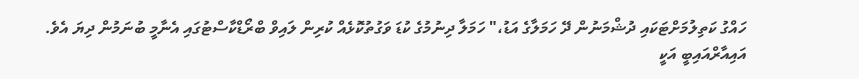ހައްގު ކަތިލުމަށްޓަކައި ދުޝްމަނުން ދޭ ހަމަލާގެ އަޑު،" ހަމަލާ ދިނުމުގެ ކުޑަ ވަގުތުކޮޅެއް ކުރިން ލައިވް ބްރޯޑްކާސްޓުގައި އެނާމީ ބުނަމުން ދިޔަ އެވެ.
އައިއާރްއައިބީ އަކީ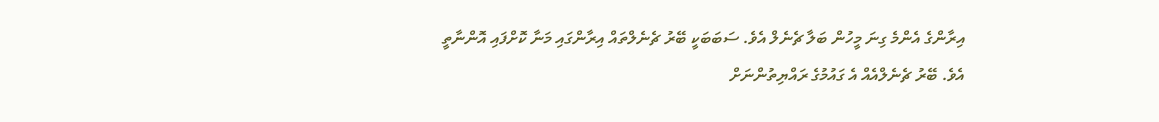އިރާންގެ އެންމެ ގިނަ މީހުން ބަލާ ޗެނެލް އެވެ. ސަބަބަކީ ބޭރު ޗެނެލްތައް އިރާންގައި މަނާ ކޮށްފައި އޮންނާތީ އެވެ. ބޭރު ޗެނެލްއެއް އެ ގައުމުގެ ރައްޔިތުންނަށް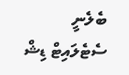ބެލެނީ ސެޓެލައިޓް ޑިޝް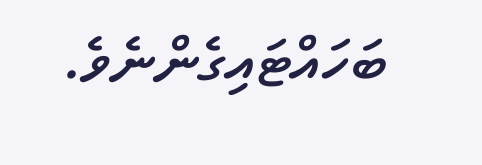ބަހައްޓައިގެންނެވެ.